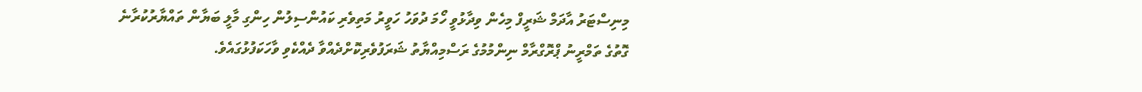މިނިސްޓަރު އާދަމް ޝަރީފް މިހެން ވިދާޅުވީ ހޯމަ ދުވަހު ހަވީރު މަތިވެރި ކައުންސިލުން ހިންގި މާލީ ބަޔާން ތައްޔާރުކުރާނެ ގޮތުގެ ތަމްރީނު ޕްރޮގްރާމް ނިންމުމުގެ ރަސްމިއްޔާތު ޝަރަފުވެރިކޮށްދެއްވާ ދެއްކެވި ވާހަކަފުޅުގައެވެ.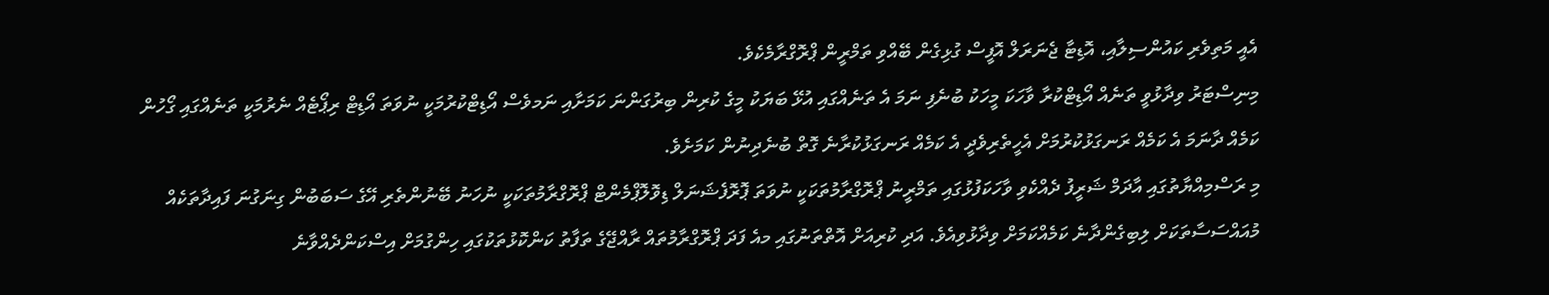އެއީ މަތިވެރި ކައުންސިލާއި، އޮޑިޓާ ޖެނަރަލް އޮފީސް ގުޅިގެން ބޭއްވި ތަމްރީން ޕްރޮގްރާމެކެވެ.
މިނިސްޓަރު ވިދާޅުވީ ތަނެއް އޯޑިޓްކުރާ ވާހަކަ މީހަކު ބުނެފި ނަމަ އެ ތަނެއްގައި އުޅޭ ބަޔަކު މީގެ ކުރިން ބިރުގަންނަ ކަމަށާއި ނަމވެސް އޯޑިޓްކުރުމަކީ ނުވަތަ އޯޑިޓް ރިޕޯޓެއް ނެރުމަކީ ތަނެއްގައި ގޯހުން ކަމެއް ދާނަމަ އެ ކަމެއް ރަނގަޅުކުރުމަށް އެހީތެރިވެދީ އެ ކަމެއް ރަނގަޅުކުރާނެ ގޮތް ބުނެދިނުން ކަމަށެވެ.
މި ރަސްމިއްޔާތުގައި އާދަމް ޝަރީފު ދެއްކެވި ވާހަކަފުޅުގައި ތަމްރީނު ޕްރޮގްރާމުތަކަކީ ނުވަތަ ޕޮރޮފެޝަނަލް ޑިވޮލޮޕްމެންޓް ޕްރޮގްރާމުތަކަކީ ނުހަނު ބޭނުންތެރި އޭގެ ސަބަބުން ގިނަގުނަ ފައިދާތަކެއް މުއައްސަސާތަކަށް ލިބިގެންދާނެ ކަމެއްކަމަށް ވިދާޅުވިއެވެ. އަދި ކުރިއަށް އޮތްތަނުގައި މއެ ފަދަ ޕްރޮގްރާމުތައް ރާއްޖޭގެ ތަފާތު ކަންކޮޅުތަކުގައި ހިންގުމަށް އިސްކަންދެއްވާނެ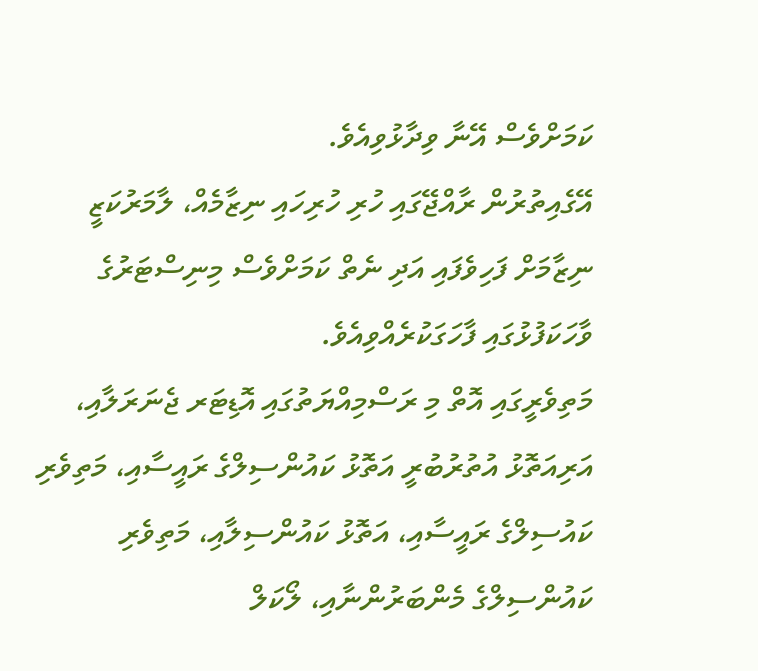ކަމަށްވެސް އޭނާ ވިދާޅުވިއެވެ.
އޭގެއިތުރުން ރާއްޖޭގައި ހުރި ހުރިހައި ނިޒާމެއް، ލާމަރުކަޒީ ނިޒާމަށް ފަހިވެފައި އަދި ނެތް ކަމަށްވެސް މިނިސްޓަރުގެ ވާހަކަފުޅުގައި ފާހަގަކުރެއްވިއެވެ.
މަތިވެރީގައި އޮތް މި ރަސްމިއްޔަތުގައި އޮޑިޓަރ ޖެނަރަލާއި، އަރިއަތޮޅު އުތުރުބުރީ އަތޮޅު ކައުންސިލްގެ ރައީސާއި، މަތިވެރި ކައުސިލްގެ ރައީސާއި، އަތޮޅު ކައުންސިލާއި، މަތިވެރި ކައުންސިލްގެ މެންބަރުންނާއި، ލޯކަލް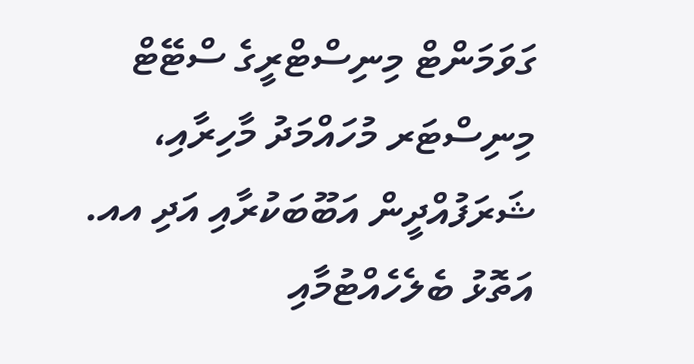ގަވަމަންޓް މިނިސްޓްރީގެ ސްޓޭޓް މިނިސްޓަރ މުހައްމަދު މާހިރާއި، ޝަރަފުއްދީން އަބޫބަކުރާއި އަދި އއ. އަތޮޅު ބެލެހެއްޓުމާއި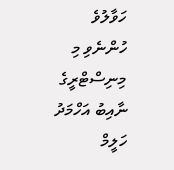ހަވާލުވެ ހުންނެވި މި މިނިސްޓްރީގެ ނާއިބު އަހްމަދު ހަލީމް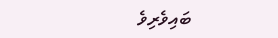ބައިވެރިވެ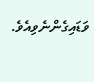ވަޑައިގެންނެވިއެވެ.